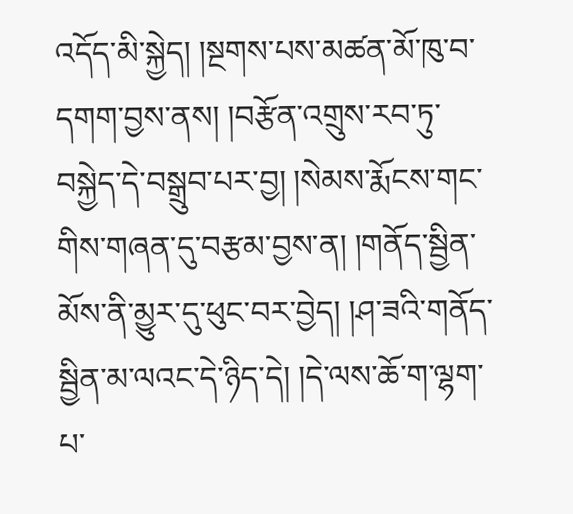འདོད་མི་སྐྱེད། །སྔགས་པས་མཚན་མོ་ཁུ་བ་དགག་བྱས་ནས། །བརྩོན་འགྲུས་རབ་ཏུ་བསྐྱེད་དེ་བསྒྲུབ་པར་བྱ། །སེམས་རྨོངས་གང་གིས་གཞན་དུ་བརྩམ་བྱས་ན། །གནོད་སྦྱིན་མོས་ནི་མྱུར་དུ་ཕུང་བར་བྱེད། །ཤ་ཟའི་གནོད་སྦྱིན་མ་ལའང་དེ་ཉིད་དེ། །དེ་ལས་ཆོ་ག་ལྷག་པ་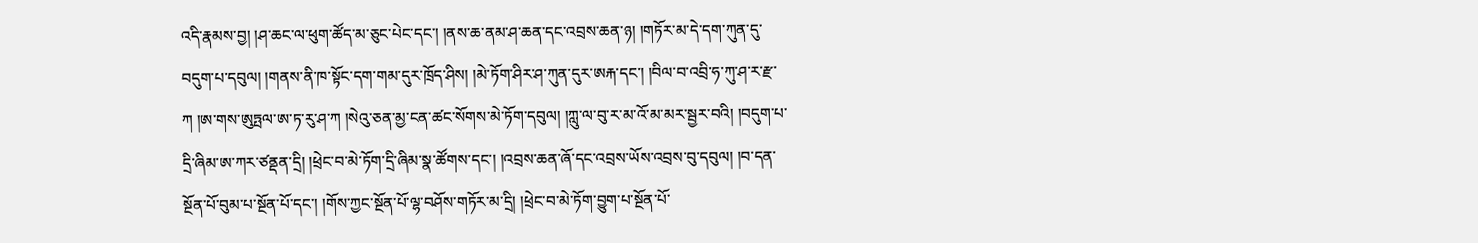འདི་རྣམས་བྱ། །ཤ་ཆང་ལ་ཕུག་ཚོད་མ་ཅུང་པེང་དང་། །ནས་ཆ་ནམ་ཤ་ཆན་དང་འབྲས་ཆན་ཉ། །གཏོར་མ་དེ་དག་ཀུན་དུ་བདུག་པ་དབུལ། །གནས་ནི་ཁ་སྟོང་དག་གམ་དུར་ཁྲོད་ཤིས། །མེ་ཏོག་ཤིར་ཤ་ཀུན་དུར་ཨརྐ་དང་། །བིལ་བ་འབྲི་ཧ་ཀུ་ཤ་ར་རྫ་ཀ །ཨ་གས་ཨུཏྤལ་ཨ་ཏ་རུ་ཤ་ཀ །སེའུ་ཅན་མྱ་ངན་ཚང་སོགས་མེ་ཏོག་དབུལ། །ཀླུ་ལ་བུ་ར་མ་འོ་མ་མར་སྦྱར་བའི། །བདུག་པ་དྲི་ཞིམ་ཨ་ཀར་ཙནྡན་དྲི། །ཕྲེང་བ་མེ་ཏོག་དྲི་ཞིམ་སྣ་ཚོགས་དང་། །འབྲས་ཆན་ཞོ་དང་འབྲས་ཡོས་འབྲས་བུ་དབུལ། །བ་དན་སྔོན་པོ་བུམ་པ་སྔོན་པོ་དང་། །གོས་ཀྱང་སྔོན་པོ་ལྷ་བཤོས་གཏོར་མ་དྲི། །ཕྲེང་བ་མེ་ཏོག་བྱུག་པ་སྔོན་པོ་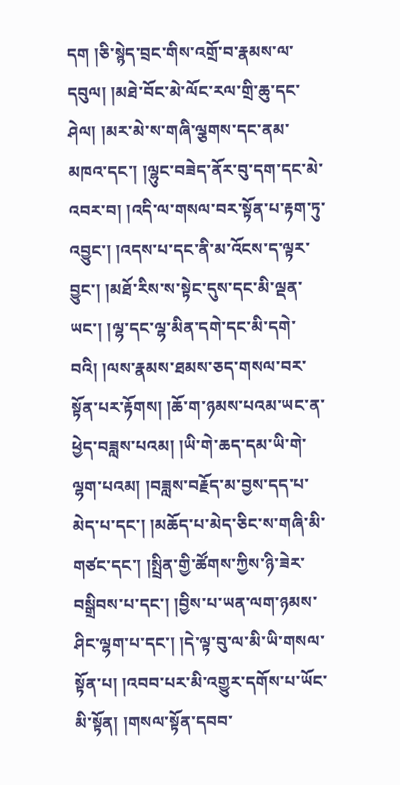དག །ཅི་སྙེད་བྲང་གིས་འགྲོ་བ་རྣམས་ལ་དབུལ། །མཐེ་བོང་མེ་ལོང་རལ་གྲི་ཆུ་དང་ཤེལ། །མར་མེ་ས་གཞི་ལྕགས་དང་ནམ་མཁའ་དང་། །ལྷུང་བཟེད་ནོར་བུ་དག་དང་མེ་འབར་བ། །འདི་ལ་གསལ་བར་སྟོན་པ་རྟག་ཏུ་འབྱུང་། །འདས་པ་དང་ནི་མ་འོངས་ད་ལྟར་བྱུང་། །མཐོ་རིས་ས་སྟེང་དུས་དང་མི་ལྡན་ཡང་། །ལྷ་དང་ལྷ་མིན་དགེ་དང་མི་དགེ་བའི། །ལས་རྣམས་ཐམས་ཅད་གསལ་བར་སྟོན་པར་རྟོགས། །ཆོ་ག་ཉམས་པའམ་ཡང་ན་ཕྱེད་བཟླས་པའམ། །ཡི་གེ་ཆད་དམ་ཡི་གེ་ལྷག་པའམ། །བཟླས་བརྗོད་མ་བྱས་དད་པ་མེད་པ་དང་། །མཆོད་པ་མེད་ཅིང་ས་གཞི་མི་གཙང་དང་། །སྤྲིན་གྱི་ཚོགས་ཀྱིས་ཉི་ཟེར་བསྒྲིབས་པ་དང་། །བྱིས་པ་ཡན་ལག་ཉམས་ཤིང་ལྷག་པ་དང་། །དེ་ལྟ་བུ་ལ་མི་ཡི་གསལ་སྟོན་པ། །འབབ་པར་མི་འགྱུར་དགོས་པ་ཡོང་མི་སྟོན། །གསལ་སྟོན་དབབ་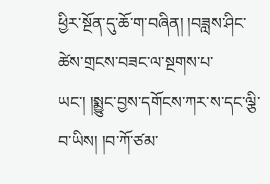ཕྱིར་སྔོན་དུ་ཆོ་ག་བཞིན། །བཟླས་ཤིང་ཚེས་གྲངས་བཟང་ལ་སྔགས་པ་ཡང་། །སྨྱུང་བྱས་དགོངས་ཀར་ས་དང་ལྕི་བ་ཡིས། །བ་ཀོ་ཙམ་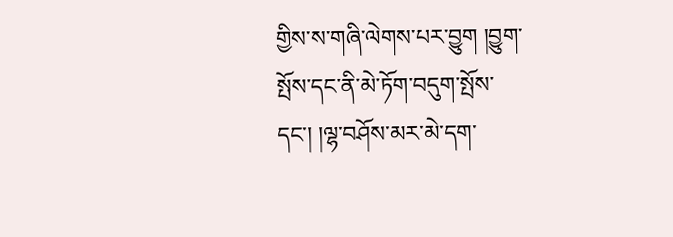གྱིས་ས་གཞི་ལེགས་པར་བྱུག །བྱུག་སྤོས་དང་ནི་མེ་ཏོག་བདུག་སྤོས་དང་། །ལྷ་བཤོས་མར་མེ་དག་